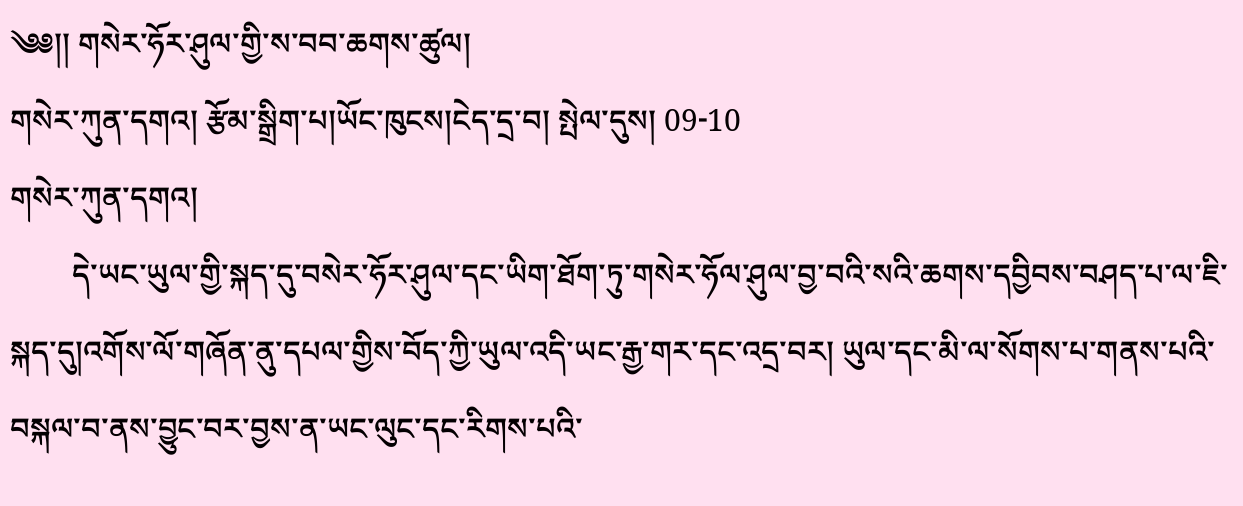༄༅།། གསེར་ཧོར་ཤུལ་གྱི་ས་བབ་ཆགས་ཚུལ།
གསེར་ཀུན་དགའ། རྩོམ་སྒྲིག་པ།ཡོང་ཁུངས།ངེད་དྲ་བ། སྤེལ་དུས། 09-10
གསེར་ཀུན་དགའ།
        དེ་ཡང་ཡུལ་གྱི་སྐད་དུ་བསེར་ཧོར་ཤུལ་དང་ཡིག་ཐོག་ཏུ་གསེར་ཧོལ་ཤུལ་བྱ་བའི་སའི་ཆགས་དབྱིབས་བཤད་པ་ལ་ཇི་སྐད་དུ།འགོས་ལོ་གཞོན་ནུ་དཔལ་གྱིས་བོད་ཀྱི་ཡུལ་འདི་ཡང་རྒྱ་གར་དང་འདྲ་བར། ཡུལ་དང་མི་ལ་སོགས་པ་གནས་པའི་བསྐལ་བ་ནས་བྱུང་བར་བྱས་ན་ཡང་ལུང་དང་རིགས་པའི་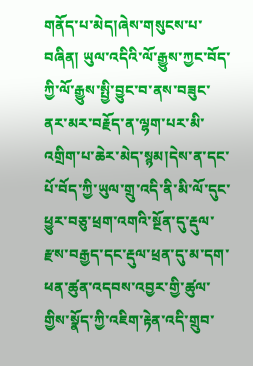གནོད་པ་མེད།ཞེས་གསུངས་པ་བཞིན། ཡུལ་འདིའི་ལོ་རྒྱུས་ཀྱང་བོད་ཀྱི་ལོ་རྒྱུས་སྤྱི་བྱུང་བ་ནས་བཟུང་ནར་མར་བརྗོད་ན་ལྷག་པར་མི་འགྲིག་པ་ཆེར་མེད་སྙམ།དེས་ན་དང་པོ་བོད་ཀྱི་ཡུལ་གྲུ་འདི་ནི་མི་ལོ་དུང་ཕྱུར་བཅུ་ཕྲག་འགའི་སྔོན་དུ་རྡུལ་རྫས་བརྒྱད་དང་རྡུལ་ཕྲན་དུ་མ་དག་ཕན་ཚུན་འདབས་འབྱར་གྱི་ཚུལ་གྱིས་སྣོད་ཀྱི་འཇིག་རྟེན་འདི་གྲུབ་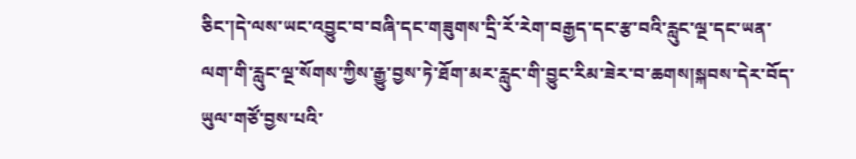ཅིང་།དེ་ལས་ཡང་འབྱུང་བ་བཞི་དང་གཟུགས་དྲི་རོ་རེག་བརྒྱད་དང་རྩ་བའི་རླུང་ལྔ་དང་ཡན་ལག་གི་རླུང་ལྔ་སོགས་ཀྱིས་རྒྱུ་བྱས་ཏེ་ཐོག་མར་རླུང་གི་བྱུང་རིམ་ཟེར་བ་ཆགས།སྐབས་དེར་བོད་ཡུལ་གཙོ་བྱས་པའི་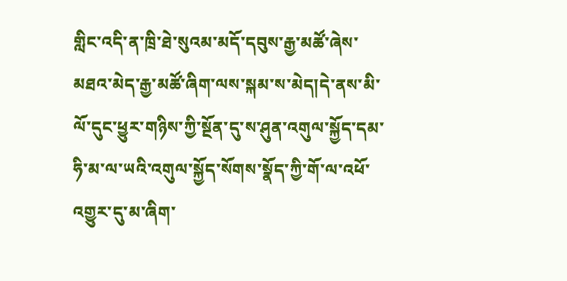གླིང་འདི་ན་ཁྲི་ཐེ་སུའམ་མདོ་དབུས་རྒྱ་མཚོ་ཞེས་མཐའ་མེད་རྒྱ་མཚོ་ཞིག་ལས་སྐམ་ས་མེད།དེ་ནས་མི་ལོ་དུང་ཕྱུར་གཉིས་ཀྱི་སྔོན་དུ་ས་ཤུན་འགུལ་སྐྱོད་དམ་ཧི་མ་ལ་ཡའི་འགུལ་སྐྱོད་སོགས་སྣོད་ཀྱི་གོ་ལ་འཕོ་འགྱུར་དུ་མ་ཞིག་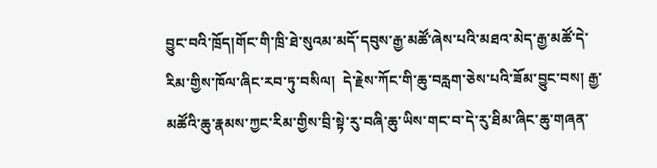བྱུང་བའི་ཁྲོད།གོང་གི་ཁྲི་ཐེ་སུའམ་མདོ་དབུས་རྒྱ་མཚོ་ཞེས་པའི་མཐའ་མེད་རྒྱ་མཚོ་དེ་རིམ་གྱིས་ཁོལ་ཞིང་རབ་ཏུ་བསིལ།  དེ་རྗེས་ཀོང་གི་ཆུ་བརླག་ཅེས་པའི་ཟོམ་བྱུང་བས། རྒྱ་མཚོའི་ཆུ་རྣམས་ཀྱང་རིམ་གྱིས་བྲི་སྟེ་རུ་བཞི་ཆུ་ཡིས་གང་བ་དེ་རུ་ཐིམ་ཞིང་ཆུ་གཞན་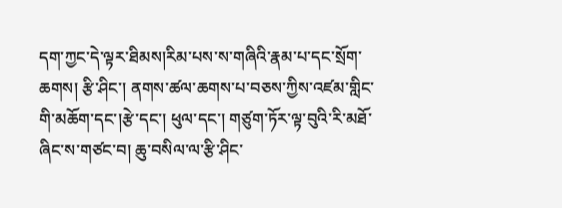དག་ཀྱང་དེ་ལྟར་ཐིམས།རིམ་པས་ས་གཞིའི་རྣམ་པ་དང་སྲོག་ཆགས། རྩི་ཤིང་། ནགས་ཚལ་ཆགས་པ་བཅས་ཀྱིས་འཛམ་གླིང་གི་མཆོག་དང་།རྩེ་དང་། ཕུལ་དང་། གཙུག་ཏོར་ལྟ་བུའི་རི་མཐོ་ཞིང་ས་གཙང་བ། ཆུ་བསིལ་ལ་རྩི་ཤིང་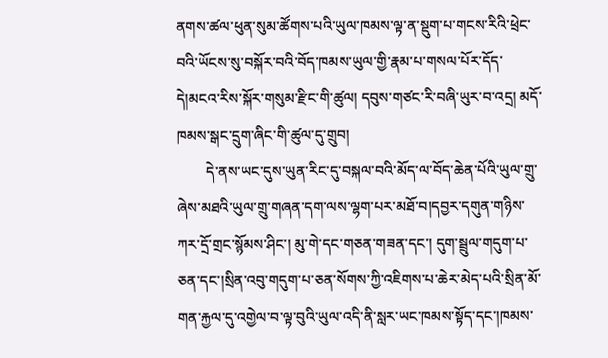ནགས་ཚལ་ཕུན་སུམ་ཚོགས་པའི་ཡུལ་ཁམས་ལྟ་ན་སྡུག་པ་གངས་རིའི་ཕྲེང་བའི་ཡོངས་སུ་བསྐོར་བའི་བོད་ཁམས་ཡུལ་གྱི་རྣམ་པ་གསལ་པོར་དོད་དེ།མངའ་རིས་སྐོར་གསུམ་རྫིང་གི་ཚུལ། དབུས་གཙང་རི་བཞི་ཡུར་བ་འདྲ། མདོ་ཁམས་སྒང་དྲུག་ཞིང་གི་ཚུལ་དུ་གྲུབ།
        དེ་ནས་ཡང་དུས་ཡུན་རིང་དུ་བསྐལ་བའི་མོད་ལ་བོད་ཆེན་པོའི་ཡུལ་གྲུ་ཞེས་མཐའི་ཡུལ་གྲུ་གཞན་དག་ལས་ལྷག་པར་མཐོ་བ།དབྱར་དགུན་གཉིས་ཀར་དྲོ་གྲང་སྙོམས་ཤིང་། མུ་གེ་དང་གཅན་གཟན་དང་། དུག་སྦྲུལ་གདུག་པ་ཅན་དང་།སྲིན་འབུ་གདུག་པ་ཅན་སོགས་ཀྱི་འཇིགས་པ་ཆེར་མེད་པའི་སྲིན་མོ་གན་རྐྱལ་དུ་འགྱེལ་བ་ལྟ་བུའི་ཡུལ་འདི་ནི་སླར་ཡང་ཁམས་སྟོད་དང་།ཁམས་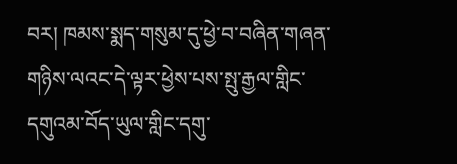བར། ཁམས་སྨད་གསུམ་དུ་ཕྱེ་བ་བཞིན་གཞན་གཉིས་ལའང་དེ་ལྟར་ཕྱེས་པས་སྤུ་རྒྱལ་གླིང་དགུའམ་བོད་ཡུལ་གླིང་དགུ་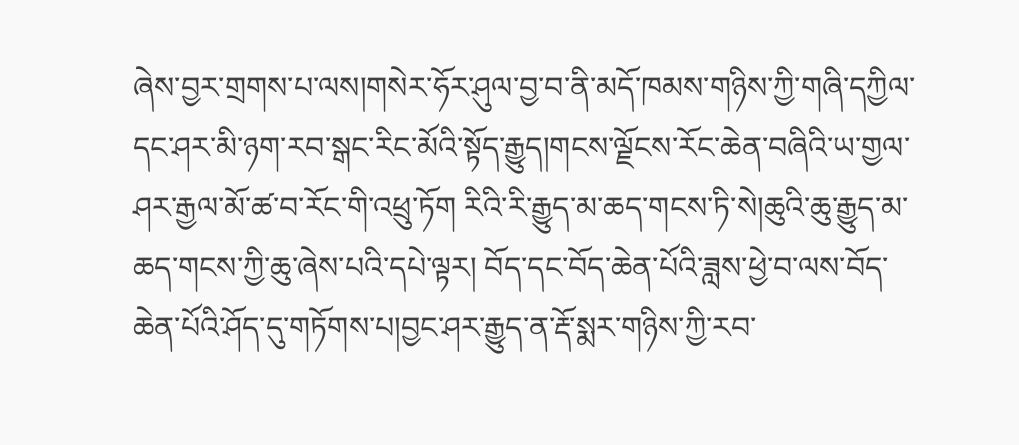ཞེས་བྱར་གྲགས་པ་ལས།གསེར་ཧོར་ཤུལ་བྱ་བ་ནི་མདོ་ཁམས་གཉིས་ཀྱི་གཞི་དཀྱིལ་དང་ཤར་མི་ཉག་རབ་སྒང་རིང་མོའི་སྟོད་རྒྱུད།གངས་ལྗོངས་རོང་ཆེན་བཞིའི་ཡ་གྱལ་ཤར་རྒྱལ་མོ་ཚ་བ་རོང་གི་འཕྲུ་ཏོག རིའི་རི་རྒྱུད་མ་ཆད་གངས་ཏི་སེ།ཆུའི་ཆུ་རྒྱུད་མ་ཆད་གངས་ཀྱི་ཆུ་ཞེས་པའི་དཔེ་ལྟར། བོད་དང་བོད་ཆེན་པོའི་ཟླས་ཕྱེ་བ་ལས་བོད་ཆེན་པོའི་ཤོད་དུ་གཏོགས་པ།བྱང་ཤར་རྒྱུད་ན་རྡོ་སྨར་གཉིས་ཀྱི་རབ་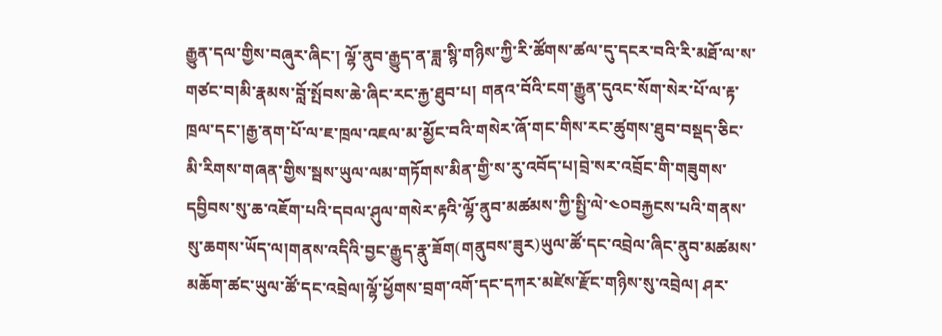རྒྱུན་དལ་གྱིས་བཞུར་ཞིང་། ལྷོ་ནུབ་རྒྱུད་ན་ཟླ་སྙི་གཉིས་ཀྱི་རི་ཚོགས་ཚལ་དུ་དངར་བའི་རི་མཐོ་ལ་ས་གཙང་བ།མི་རྣམས་བློ་སྤོབས་ཆེ་ཞིང་རང་རྐྱ་ཐུབ་པ། གནའ་བོའི་ངག་རྒྱུན་དུའང་སོག་སེར་པོ་ལ་རྟ་ཁྲལ་དང་།རྒྱ་ནག་པོ་ལ་ཇ་ཁྲལ་འཇལ་མ་མྱོང་བའི་གསེར་ཞོ་གང་གིས་རང་ཚུགས་ཐུབ་བསྡད་ཅིང་མི་རིགས་གཞན་གྱིས་སྦས་ཡུལ་ལམ་གཏོགས་མིན་གྱི་ས་རུ་འབོད་པ།བྲེ་སར་འབྲོང་གི་གཟུགས་དབྱིབས་སུ་ཆ་འཇོག་པའི་དབལ་ཤུལ་གསེར་རྟའི་ལྷོ་ནུབ་མཚམས་ཀྱི་སྤྱི་ལེ་༤༠བརྐྱངས་པའི་གནས་སུ་ཆགས་ཡོད་ལ།གནས་འདིའི་བྱང་རྒྱུད་རྣུ་ཟོག(གནུབས་ཟུར)ཡུལ་ཚོ་དང་འབྲེལ་ཞིང་ནུབ་མཚམས་མཆོག་ཚང་ཡུལ་ཚོ་དང་འབྲེལ།ལྷོ་ཕྱོགས་བྲག་འགོ་དང་དཀར་མཛེས་རྫོང་གཉིས་སུ་འབྲེལ། ཤར་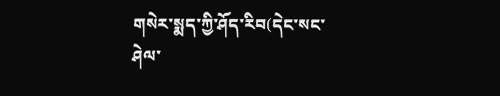གསེར་སྨད་ཀྱི་ཤོད་རིབ(དེང་སང་ཤེལ་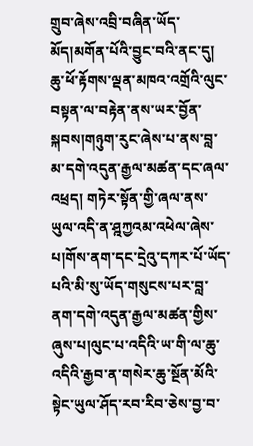གྲུབ་ཞེས་འབྲི་བཞིན་ཡོད་མོད།མགོན་པོའི་བྱུང་བའི་ནང་དུ། ཆུ་ཕོ་རྟོགས་ལྡན་མཁའ་འགྲོའི་ལུང་བསྟན་ལ་བརྟེན་ནས་ཡར་བྱོན་སྐབས།གཉུག་རུང་ཞེས་པ་ནས་བླ་མ་དགེ་འདུན་རྒྱལ་མཚན་དང་ཞལ་འཕྲད། གཏེར་སྟོན་གྱི་ཞལ་ནས་ཡུལ་འདི་ན་ཤྰཀྱའམ་འཕེལ་ཞེས་པ།གོས་ནག་དང་དྲེའུ་དཀར་པོ་ཡོད་པའི་མི་སུ་ཡོད་གསུངས་པར་བླ་ནག་དགེ་འདུན་རྒྱལ་མཚན་གྱིས་ཞུས་པ།ལུང་པ་འདིའི་ཡ་གི་ལ་ཆུ་འདིའི་རྒྱབ་ན་གསེར་ཆུ་སྔོན་མོའི་སྟེང་ཡུལ་ཤོད་རབ་རིབ་ཅེས་བྱ་བ་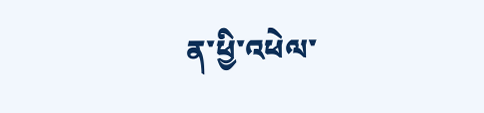ན་ཕྱི་འཕེལ་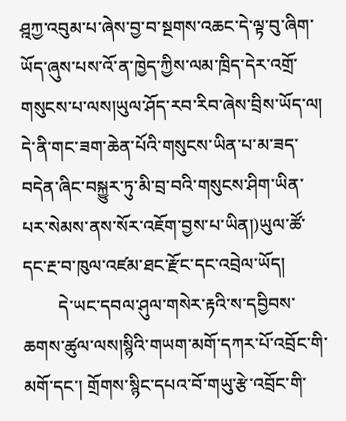ཤྰཀྱ་འབུམ་པ་ཞེས་བྱ་བ་སྔགས་འཆང་དེ་ལྟ་བུ་ཞིག་ཡོད་ཞུས་པས་འོ་ན་ཁྱེད་ཀྱིས་ལམ་ཁྲིད་དེར་འགྲོ་གསུངས་པ་ལས།ཡུལ་ཤོད་རབ་རིབ་ཞེས་བྲིས་ཡོད་ལ། དེ་ནི་གང་ཟག་ཆེན་པོའི་གསུངས་ཡིན་པ་མ་ཟད་བདེན་ཞིང་བསྐྱུར་ཏུ་མི་བྲ་བའི་གསུངས་ཤིག་ཡིན་པར་སེམས་ནས་སོར་འཇོག་བྱས་པ་ཡིན།)ཡུལ་ཚོ་དང་རྔ་བ་ཁུལ་འཛམ་ཐང་རྫོང་དང་འབྲེལ་ཡོད།
        དེ་ཡང་དབལ་ཤུལ་གསེར་རྟའི་ས་དབྱིབས་ཆགས་ཚུལ་ལས།སྙིའི་གཡག་མགོ་དཀར་པོ་འབྲོང་གི་མགོ་དང་། གྲོགས་སྙིང་དཔའ་བོ་གཡུ་རྩེ་འབྲོང་གི་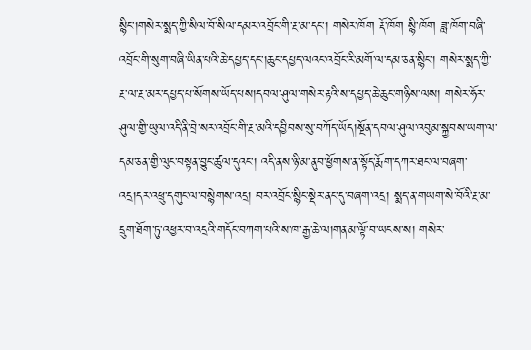སྙིང་།གསེར་སྨད་ཀྱི་སིལ་བོ་སིལ་དམར་འབྲོང་གི་རྔ་མ་དང་། གསེར་ཁོག རྡོ་ཁོག སྙི་ཁོག ཟླ་ཁོག་བཞི་འབྲོང་གི་སུག་བཞི་ཡིན་པའི་ཆེ་དཔྱད་དང་།ཆུང་དཔྱད་ལའང་འབྲོང་རི་མགོ་ལ་དམ་ཅན་སྙིང་། གསེར་སྨད་ཀྱི་རྔ་ལ་རྔ་མར་དཔྱད་པ་སོགས་ཡོད་པས།དབལ་ཤུལ་གསེར་རྟའི་ས་དཔྱད་ཆེ་ཆུང་གཉིས་ལས། གསེར་ཧོར་ཤུལ་གྱི་ཡུལ་འདི་ནི་བྲེ་སར་འབྲོང་གི་རྔ་མའི་དབྱིབས་སུ་བཀོད་ཡོད།སྔོན་དབལ་ཤུལ་འབུམ་སྐྱབས་ཡག་ལ་དམ་ཅན་གྱི་ལུང་བསྟན་བྱུང་ཚུལ་དུའང་། འདི་ནས་ཉི་མ་ནུབ་ཕྱོགས་ན་སྟོད་རྨོག་དཀར་ཐང་ལ་བཞག་འདྲ།དར་འཕྲུ་དགུང་ལ་བསྙེགས་འདྲ། བར་འབྲོང་སྙིང་སྡེར་ནང་དུ་བཞག་འདྲ། སྨད་ན་གཡག་སེ་བོའི་རྔ་མ་དྲུག་ཐོག་ཏུ་འཕྱར་བ་འདྲའི་གདོང་བཀག་པའི་ས་ཁ་རྒྱ་ཆེ་ལ།གནམ་ལྟོ་བ་ཡངས་ས། གསེར་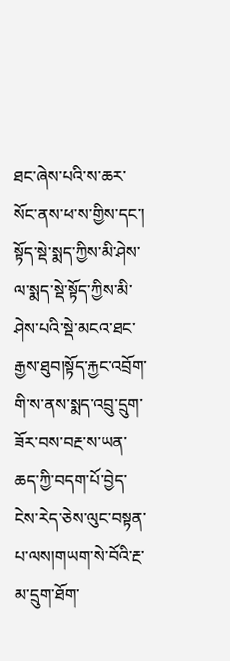ཐང་ཞེས་པའི་ས་ཆར་སོང་ནས་ཕ་ས་གྱིས་དང་། སྟོད་སྡེ་སྨད་ཀྱིས་མི་ཤེས་ལ་སྨད་སྡེ་སྟོད་ཀྱིས་མི་ཤེས་པའི་སྡེ་མངའ་ཐང་རྒྱས་ཐུབ།སྟོད་རྐྱང་འབྲོག་གི་ས་ནས་སྨད་འབྲུ་དྲུག་ཟོར་བས་བརྔ་ས་ཡན་ཆད་ཀྱི་བདག་པོ་བྱེད་ངེས་རེད་ཅེས་ལུང་བསྟན་པ་ལས།གཡག་སེ་བོའི་རྔ་མ་དྲུག་ཐོག་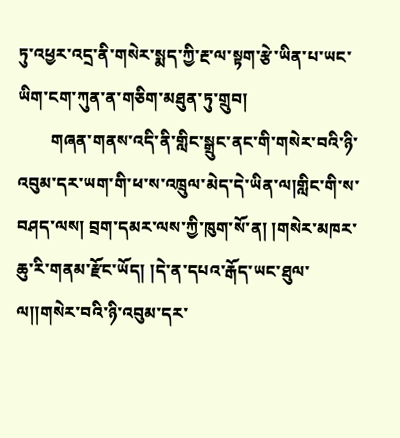ཏུ་འཕྱར་འདྲ་ནི་གསེར་སྨད་ཀྱི་རྔ་ལ་སྟག་རྩེ་ཡིན་པ་ཡང་ཡིག་ངག་ཀུན་ན་གཅིག་མཐུན་ཏུ་གྲུབ།
        གཞན་གནས་འདི་ནི་གླིང་སྒྲུང་ནང་གི་གསེར་བའི་ཉི་འབུམ་དར་ཡག་གི་ཕ་ས་འཁྲུལ་མེད་དེ་ཡིན་ལ།གླིང་གི་ས་བཤད་ལས། བྲག་དམར་ལས་ཀྱི་ཁུག་སོ་ན། །གསེར་མཁར་ཆུ་རི་གནམ་རྫོང་ཡོད། །དེ་ན་དཔའ་རྒོད་ཡང་ཐུལ་ལ།།གསེར་བའི་ཉི་འབུམ་དར་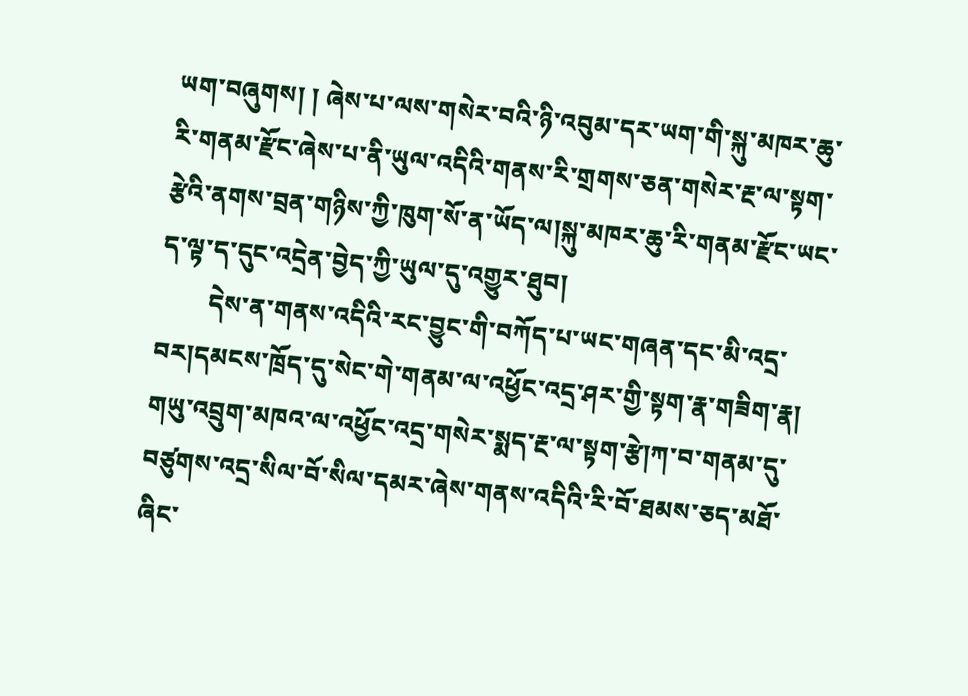ཡག་བཞུགས། ། ཞེས་པ་ལས་གསེར་བའི་ཉི་འབུམ་དར་ཡག་གི་སྐུ་མཁར་ཆུ་རི་གནམ་རྫོང་ཞེས་པ་ནི་ཡུལ་འདིའི་གནས་རི་གྲགས་ཅན་གསེར་རྔ་ལ་སྟག་རྩེའི་ནགས་བྲན་གཉིས་ཀྱི་ཁུག་སོ་ན་ཡོད་ལ།སྐུ་མཁར་ཆུ་རི་གནམ་རྫོང་ཡང་ད་ལྟ་ད་དུང་འདྲེན་བྱེད་ཀྱི་ཡུལ་དུ་འགྱུར་ཐུབ།
        དེས་ན་གནས་འདིའི་རང་བྱུང་གི་བཀོད་པ་ཡང་གཞན་དང་མི་འདྲ་བར།དམངས་ཁྲོད་དུ་སེང་གེ་གནམ་ལ་འཕྱོང་འདྲ་ཤར་གྱི་སྟག་རྣ་གཟིག་རྣ། གཡུ་འབྲུག་མཁའ་ལ་འཕྱོང་འདྲ་གསེར་སྨད་རྔ་ལ་སྟག་རྩེ།ཀ་བ་གནམ་དུ་བཙུགས་འདྲ་སིལ་བོ་སིལ་དམར་ཞེས་གནས་འདིའི་རི་བོ་ཐམས་ཅད་མཐོ་ཞིང་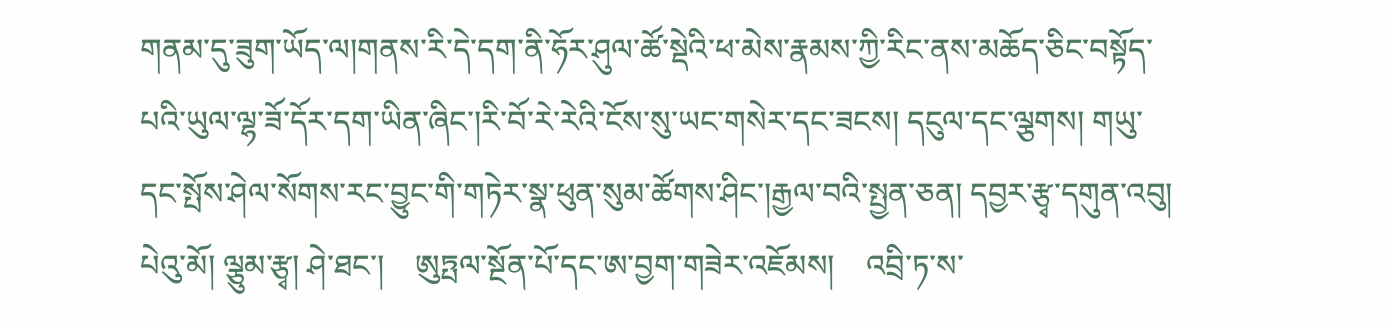གནམ་དུ་ཟུག་ཡོད་ལ།གནས་རི་དེ་དག་ནི་ཧོར་ཤུལ་ཚོ་སྡེའི་ཕ་མེས་རྣམས་ཀྱི་རིང་ནས་མཆོད་ཅིང་བསྟོད་པའི་ཡུལ་ལྷ་ཟོ་དོར་དག་ཡིན་ཞིང་།རི་བོ་རེ་རེའི་ངོས་སུ་ཡང་གསེར་དང་ཟངས། དངུལ་དང་ལྕགས། གཡུ་དང་སྤོས་ཤེལ་སོགས་རང་བྱུང་གི་གཏེར་སྣ་ཕུན་སུམ་ཚོགས་ཤིང་།རྒྱལ་བའི་སྤྱན་ཅན། དབྱར་རྩྭ་དགུན་འབུ། པེའུ་མོ། ལྕུམ་རྩྭ། ཤེ་ཐང་།    ཨུཏྤལ་སྔོན་པོ་དང་ཨ་བྱག་གཟེར་འཇོམས།    འབྲི་ཏ་ས་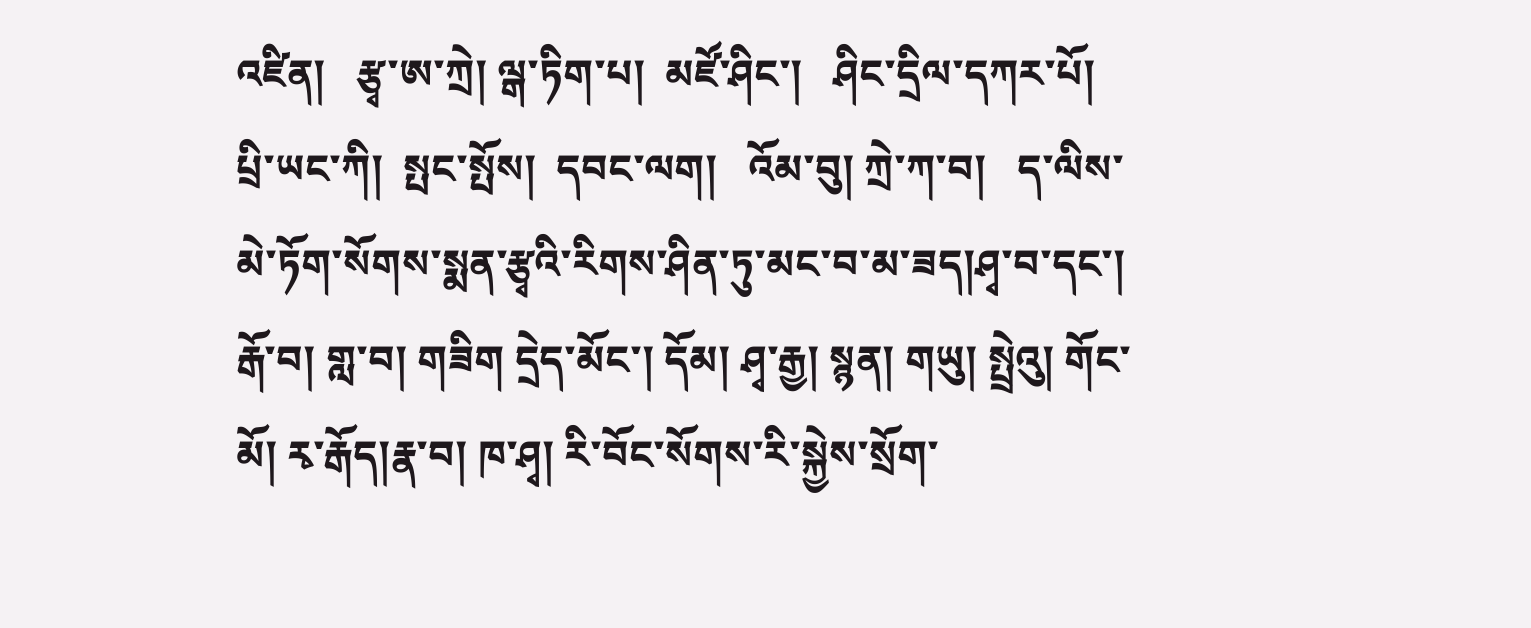འཛིན།   རྩྭ་ཨ་ཀྲེ། ལྒ་ཏིག་པ།  མཛོ་ཤིང་།   ཤིང་དྲིལ་དཀར་པོ།   པྲི་ཡང་ཀི།  སྤང་སྤོས།  དབང་ལག།   འོམ་བུ། ཀྲེ་ཀ་བ།   ད་ལིས་མེ་ཏོག་སོགས་སྨན་རྩྭའི་རིགས་ཤིན་ཏུ་མང་བ་མ་ཟད།ཤྭ་བ་དང་། རྒོ་བ། གླ་བ། གཟིག དྲེད་མོང་། དོམ། ཤྭ་རྒྱ། སྙན། གཡུ། སྤྲེའུ། གོང་མོ། རྭ་རྒོད།རྣ་བ། ཁ་ཤྭ། རི་བོང་སོགས་རི་སྐྱེས་སྲོག་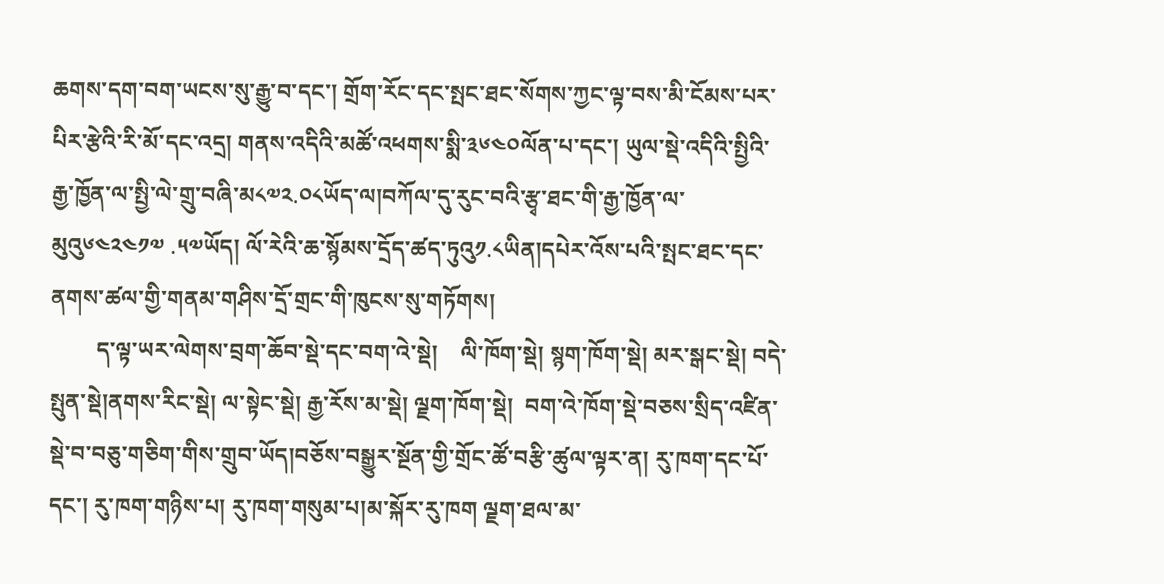ཆགས་དག་བག་ཡངས་སུ་རྒྱུ་བ་དང་། གྲོག་རོང་དང་སྤང་ཐང་སོགས་ཀྱང་ལྟ་བས་མི་ངོམས་པར་པིར་རྩེའི་རི་མོ་དང་འདྲ། གནས་འདིའི་མཚོ་འཕགས་སྨི་༣༦༤༠ལོན་པ་དང་། ཡུལ་སྡེ་འདིའི་སྤྱིའི་རྒྱ་ཁྱོན་ལ་སྤྱི་ལེ་གྲུ་བཞི་མ༨༧༢.༠༨ཡོད་ལ།བཀོལ་དུ་རུང་བའི་རྩྭ་ཐང་གི་རྒྱ་ཁྱོན་ལ་མུའུ༦༤༢༤༡༧ .༥༧ཡོད། ལོ་རེའི་ཆ་སྙོམས་དྲོད་ཚད་ཏུའུ༡.༨ཡིན།དཔེར་འོས་པའི་སྤང་ཐང་དང་ནགས་ཚལ་གྱི་གནམ་གཤིས་དྲོ་གྲང་གི་ཁུངས་སུ་གཏོགས།
        ད་ལྟ་ཡར་ལེགས་བྲག་ཆོབ་སྡེ་དང་བག་འེ་སྡེ།    ལི་ཁོག་སྡེ། སྙག་ཁོག་སྡེ། མར་སྒང་སྡེ། བདེ་སྤུན་སྡེ།ནགས་རིང་སྡེ། ལ་སྟེང་སྡེ། རྒྱ་རོས་མ་སྡེ། ལྗག་ཁོག་སྡེ།  བག་འེ་ཁོག་སྡེ་བཅས་སྲིད་འཛིན་སྡེ་བ་བཅུ་གཅིག་གིས་གྲུབ་ཡོད།བཅོས་བསྒྱུར་སྔོན་གྱི་གྲོང་ཚོ་བརྩི་ཚུལ་ལྟར་ན། རུ་ཁག་དང་པོ་དང་། རུ་ཁག་གཉིས་པ། རུ་ཁག་གསུམ་པ།མ་སྐོར་རུ་ཁག ལྗག་ཐལ་མ་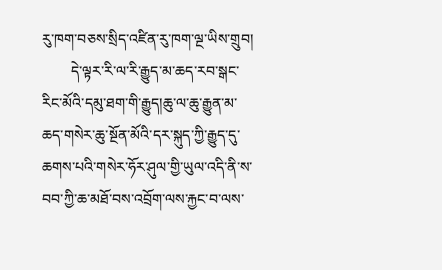རུ་ཁག་བཅས་སྲིད་འཛིན་རུ་ཁག་ལྔ་ཡིས་གྲུབ།
        དེ་ལྟར་རི་ལ་རི་རྒྱུད་མ་ཆད་རབ་སྒང་རིང་མོའི་དམུ་ཐག་གི་རྒྱུད།ཆུ་ལ་ཆུ་རྒྱུན་མ་ཆད་གསེར་ཆུ་སྔོན་མོའི་དར་སྐུད་ཀྱི་རྒྱུད་དུ་ཆགས་པའི་གསེར་ཧོར་ཤུལ་གྱི་ཡུལ་འདི་ནི་ས་བབ་ཀྱི་ཆ་མཐོ་བས་འབྲོག་ལས་རྐྱང་བ་ལས་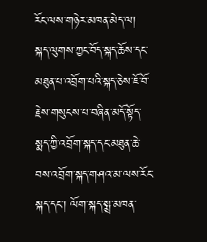རོང་ལས་གཉེར་མཁན་མེད་ལ།  སྐད་ལུགས་ཀྱང་བོད་སྐད་ཆོས་དང་མཐུན་པ་འབྲོག་པའི་སྐད་ཅེས་ཇོ་བོ་རྗེས་གསུངས་པ་བཞིན་མདོ་སྟོད་སྨད་ཀྱི་འབྲོག་སྐད་དང་མཐུན་ཆེ་བས་འབྲོག་སྐད་གཤའ་མ་ལས་རོང་སྐད་དང་། ལོག་སྐད་སྨྲ་མཁན་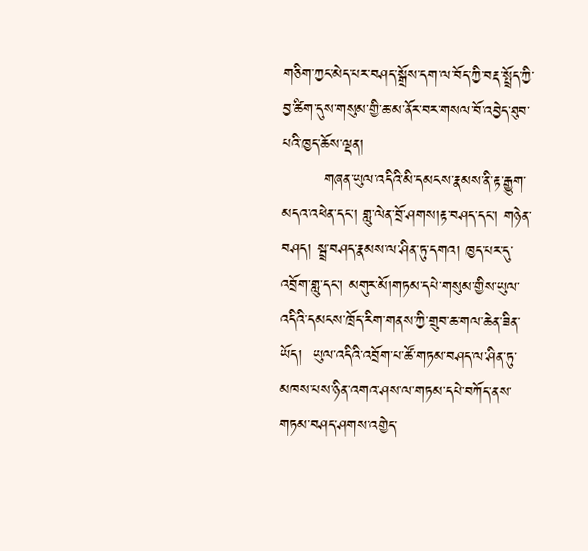གཅིག་ཀྱང་མེད་པར་བཤད་སྒྲོས་དག་ལ་བོད་ཀྱི་བརྡ་སྤྲོད་ཀྱི་བྱ་ཚིག་དུས་གསུམ་གྱི་ཆ་མ་ནོར་བར་གསལ་བོ་འབྱེད་ཐུབ་པའི་ཁྱད་ཆོས་ལྡན།
        གཞན་ཡུལ་འདིའི་མི་དམངས་རྣམས་ནི་རྟ་རྒྱུག་མདའ་འཕེན་དང་། གླུ་ལེན་བྲོ་ཤགས།རྟ་བཤད་དང་། གཉེན་བཤད། སྦྲ་བཤད་རྣམས་ལ་ཤིན་ཏུ་དགའ། ཁྱད་པར་དུ་འབྲོག་གླུ་དང་། མགུར་མོ།གཏམ་དཔེ་གསུམ་གྱིས་ཡུལ་འདིའི་དམངས་ཁྲོད་རིག་གནས་ཀྱི་གྲུབ་ཆ་གལ་ཆེན་ཟིན་ཡོད།  ཡུལ་འདིའི་འབྲོག་པ་ཚོ་གཏམ་བཤད་ལ་ཤིན་ཏུ་མཁས་པས་ཉིན་འགའ་ཤས་ལ་གཏམ་དཔེ་བཀོད་ནས་གཏམ་བཤད་ཤགས་འགྱེད་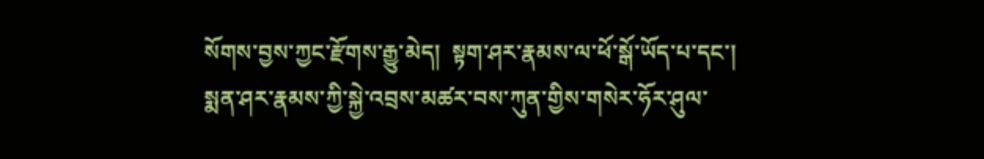སོགས་བྱས་ཀྱང་རྫོགས་རྒྱུ་མེད།  སྟག་ཤར་རྣམས་ལ་ཕོ་སྒོ་ཡོད་པ་དང་། སྨན་ཤར་རྣམས་ཀྱི་སྐྱེ་འབྲས་མཚར་བས་ཀུན་གྱིས་གསེར་ཧོར་ཤུལ་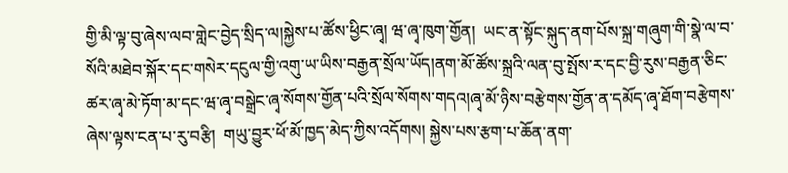གྱི་མི་ལྟ་བུ་ཞེས་ལབ་གླེང་བྱེད་སྲིད་ལ།སྐྱེས་པ་ཚོས་ཕྱིང་ཞྭ། ཝ་ཞྭ་ཁུག་གྱོན།  ཡང་ན་སྟོང་སྐུད་ནག་པོས་སྐྲ་གཞུག་གི་སྣེ་ལ་བ་སོའི་མཐེབ་སྐོར་དང་གསེར་དངུལ་གྱི་འགུ་ཡ་ཡིས་བརྒྱན་སྲོལ་ཡོད།ནག་མོ་ཚོས་སྐྲའི་ལན་བུ་སྤོས་ར་དང་བྱི་རུས་བརྒྱན་ཅིང་ཚར་ཞྭ་མེ་ཏོག་མ་དང་ཝ་ཞྭ་བསྒྲེང་ཞྭ་སོགས་གྱོན་པའི་སྲོལ་སོགས་གདའ།ཞྭ་མོ་ཉིས་བརྩེགས་གྱོན་ན་དམོད་ཞྭ་ཐོག་བརྩེགས་ཞེས་ལྟས་ངན་པ་རུ་བརྩི།  གཡུ་བྱུར་ཕོ་མོ་ཁྱད་མེད་ཀྱིས་འདོགས། སྐྱེས་པས་རྩག་པ་ཆོན་ནག་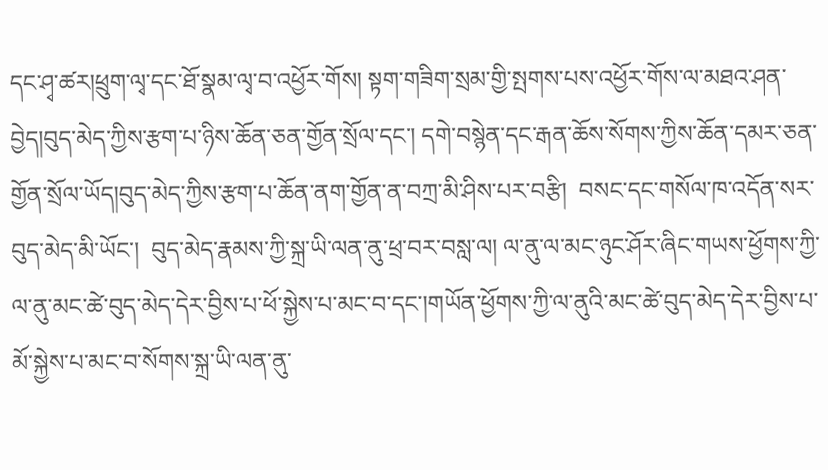དང་ཤྭ་ཚར།ཕྲུག་ལྭ་དང་ཐོ་སྣམ་ལྭ་བ་འཕྱོར་གོས། སྟག་གཟིག་སྲམ་གྱི་སྤགས་པས་འཕྱོར་གོས་ལ་མཐའ་ཤན་བྱེད།བུད་མེད་ཀྱིས་རྩག་པ་ཉིས་ཆོན་ཅན་གྱོན་སྲོལ་དང་། དགེ་བསྙེན་དང་རྒན་ཆོས་སོགས་ཀྱིས་ཆོན་དམར་ཅན་གྱོན་སྲོལ་ཡོད།བུད་མེད་ཀྱིས་རྩག་པ་ཆོན་ནག་གྱོན་ན་བཀྲ་མི་ཤིས་པར་བརྩི།  བསང་དང་གསོལ་ཁ་འདོན་སར་བུད་མེད་མི་ཡོང་།  བུད་མེད་རྣམས་ཀྱི་སྐྲ་ཡི་ལན་ནུ་ཕྲ་བར་བསླ་ལ། ལ་ནུ་ལ་མང་ཉུང་ཤོར་ཞིང་གཡས་ཕྱོགས་ཀྱི་ལ་ནུ་མང་ཚེ་བུད་མེད་དེར་བྱིས་པ་ཕོ་སྐྱེས་པ་མང་བ་དང་།གཡོན་ཕྱོགས་ཀྱི་ལ་ནུའི་མང་ཚེ་བུད་མེད་དེར་བྱིས་པ་མོ་སྐྱེས་པ་མང་བ་སོགས་སྐྲ་ཡི་ལན་ནུ་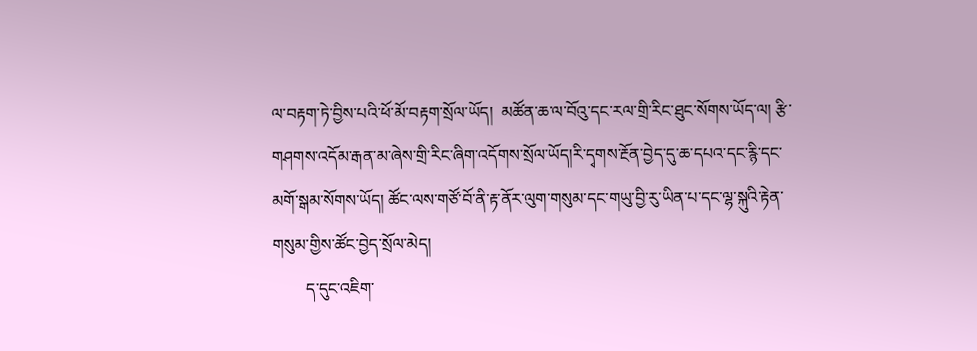ལ་བརྟག་ཏེ་བྱིས་པའི་ཕོ་མོ་བརྟག་སྲོལ་ཡོད།  མཚོན་ཆ་ལ་བོའུ་དང་རལ་གྲི་རིང་ཐུང་སོགས་ཡོད་ལ། རྩི་གཤགས་འདོམ་རྒན་མ་ཞེས་གྲི་རིང་ཞིག་འདོགས་སྲོལ་ཡོད།རི་དྭགས་རྔོན་བྱེད་དུ་ཆ་དཔའ་དང་རྙི་དང་མགོ་སྒམ་སོགས་ཡོད། ཚོང་ལས་གཙོ་བོ་ནི་རྟ་ནོར་ལུག་གསུམ་དང་གཡུ་བྱི་རུ་ཡིན་པ་དང་ལྷ་སྐུའི་རྟེན་གསུམ་གྱིས་ཚོང་བྱེད་སྲོལ་མེད།
        ད་དུང་འཇིག་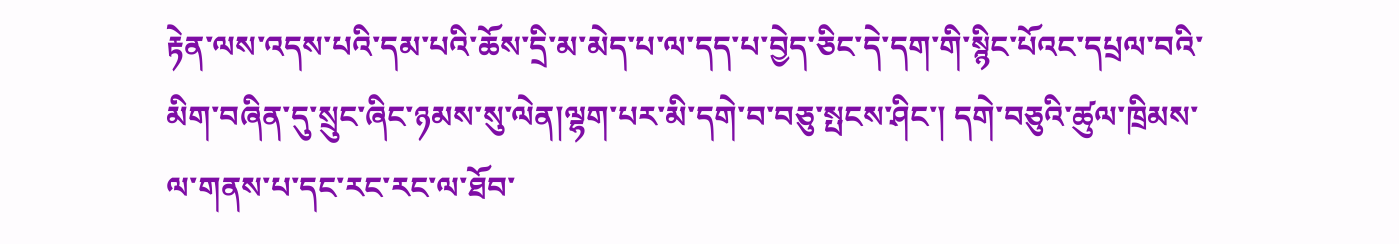རྟེན་ལས་འདས་པའི་དམ་པའི་ཆོས་དྲི་མ་མེད་པ་ལ་དད་པ་བྱེད་ཅིང་དེ་དག་གི་སྙིང་པོའང་དཔྲལ་བའི་མིག་བཞིན་དུ་སྲུང་ཞིང་ཉམས་སུ་ལེན།ལྷག་པར་མི་དགེ་བ་བཅུ་སྤངས་ཤིང་། དགེ་བཅུའི་ཚུལ་ཁྲིམས་ལ་གནས་པ་དང་རང་རང་ལ་ཐོབ་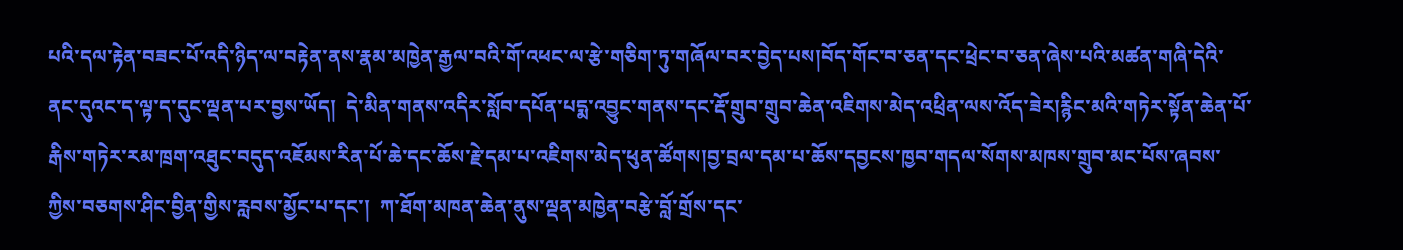པའི་དལ་རྟེན་བཟང་པོ་འདི་ཉིད་ལ་བརྟེན་ནས་རྣམ་མཁྱེན་རྒྱལ་བའི་གོ་འཕང་ལ་རྩེ་གཅིག་ཏུ་གཞོལ་བར་བྱེད་པས།བོད་གོང་བ་ཅན་དང་ཕྲེང་བ་ཅན་ཞེས་པའི་མཚན་གཞི་དེའི་ནང་དུའང་ད་ལྟ་ད་དུང་ལྡན་པར་བྱས་ཡོད།  དེ་མིན་གནས་འདིར་སློབ་དཔོན་པདྨ་འབྱུང་གནས་དང་རྡོ་གྲུབ་གྲུབ་ཆེན་འཇིགས་མེད་འཕྲིན་ལས་འོད་ཟེར།རྙིང་མའི་གཏེར་སྟོན་ཆེན་པོ་རྒིས་གཏེར་རམ་ཁྲག་འཐུང་བདུད་འཇོམས་རིན་པོ་ཆེ་དང་ཆོས་རྗེ་དམ་པ་འཇིགས་མེད་ཕུན་ཚོགས།བྱ་བྲལ་དམ་པ་ཆོས་དབྱངས་ཁྱབ་གདལ་སོགས་མཁས་གྲུབ་མང་པོས་ཞབས་ཀྱིས་བཅགས་ཤིང་བྱིན་གྱིས་རླབས་མྱོང་པ་དང་།  ཀ་ཐོག་མཁན་ཆེན་ནུས་ལྡན་མཁྱེན་བརྩེ་བློ་གྲོས་དང་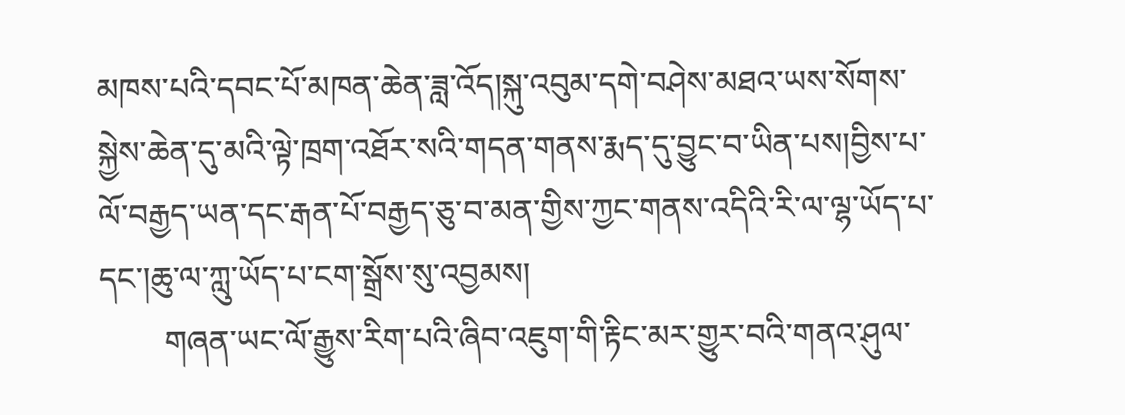མཁས་པའི་དབང་པོ་མཁན་ཆེན་ཟླ་འོད།སྐུ་འབུམ་དགེ་བཤེས་མཐའ་ཡས་སོགས་སྐྱེས་ཆེན་དུ་མའི་ལྟེ་ཁྲག་འཐོར་སའི་གདན་གནས་རྨད་དུ་བྱུང་བ་ཡིན་པས།བྱིས་པ་ལོ་བརྒྱད་ཡན་དང་རྒན་པོ་བརྒྱད་ཅུ་བ་མན་གྱིས་ཀྱང་གནས་འདིའི་རི་ལ་ལྷ་ཡོད་པ་དང་།ཆུ་ལ་ཀླུ་ཡོད་པ་ངག་སྒྲོས་སུ་འབྱམས།
        གཞན་ཡང་ལོ་རྒྱུས་རིག་པའི་ཞིབ་འཇུག་གི་རྟིང་མར་གྱུར་བའི་གནའ་ཤུལ་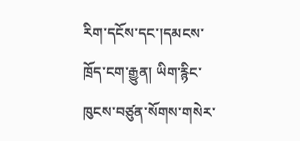རིག་དངོས་དང་།དམངས་ཁྲོད་ངག་རྒྱུན། ཡིག་རྙིང་ཁུངས་བཙུན་སོགས་གསེར་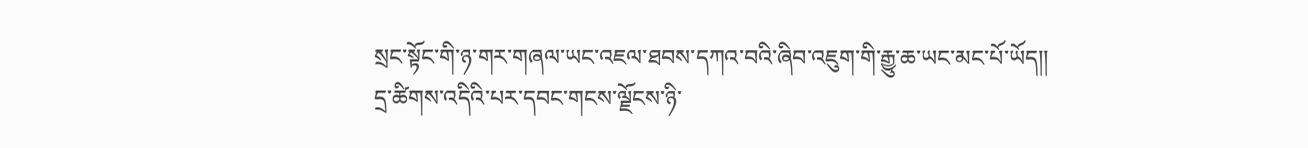སྲང་སྟོང་གི་ཉ་གར་གཞལ་ཡང་འཇལ་ཐབས་དཀའ་བའི་ཞིབ་འཇུག་གི་རྒྱུ་ཆ་ཡང་མང་པོ་ཡོད།།
དྲ་ཚིགས་འདིའི་པར་དབང་གངས་ལྗོངས་ཉི་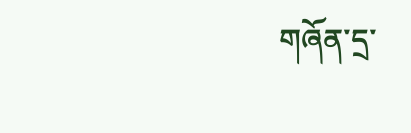གཞོན་དྲ་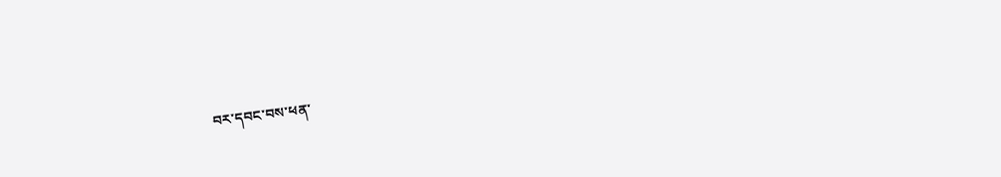བར་དབང་བས་ཕན་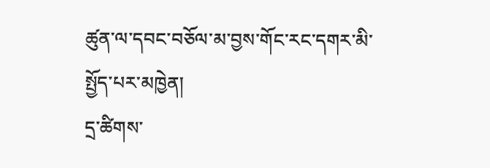ཚུན་ལ་དབང་བཅོལ་མ་བྱས་གོང་རང་དགར་མི་སྤྱོད་པར་མཁྱེན།
དྲ་ཚིགས་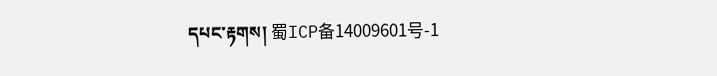དཔང་རྟགས། 蜀ICP备14009601号-1